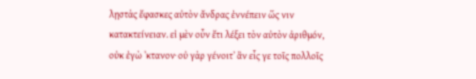λῃστὰς ἔφασκες αὐτὸν ἄνδρας ἐννέπειν ὥς νιν κατακτείνειαν. εἰ μὲν οὖν ἔτι λέξει τὸν αὐτὸν ἀριθμόν, οὐκ ἐγὼ ʼκτανον· οὐ γὰρ γένοιτʼ ἂν εἷς γε τοῖς πολλοῖς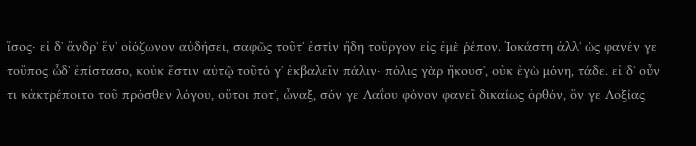ἴσος· εἰ δʼ ἄνδρʼ ἕνʼ οἰόζωνον αὐδήσει, σαφῶς τοῦτʼ ἐστὶν ἤδη τοὔργον εἰς ἐμὲ ῥέπον. Ἰοκάστη ἀλλʼ ὡς φανέν γε τοὔπος ὧδʼ ἐπίστασο, κοὐκ ἔστιν αὐτῷ τοῦτό γʼ ἐκβαλεῖν πάλιν· πόλις γὰρ ἤκουσʼ, οὐκ ἐγὼ μόνη, τάδε. εἰ δʼ οὖν τι κἀκτρέποιτο τοῦ πρόσθεν λόγου, οὔτοι ποτʼ, ὦναξ, σόν γε Λαΐου φόνον φανεῖ δικαίως ὀρθόν, ὅν γε Λοξίας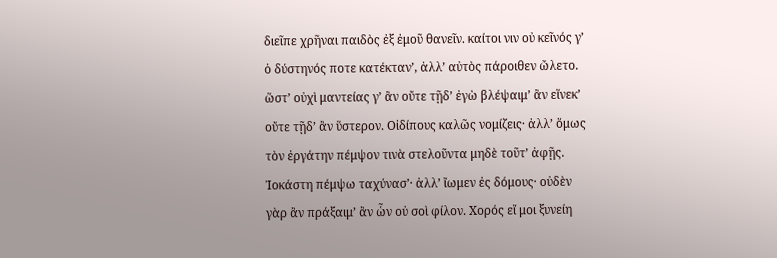διεῖπε χρῆναι παιδὸς ἐξ ἐμοῦ θανεῖν. καίτοι νιν οὐ κεῖνός γʼ ὁ δύστηνός ποτε κατέκτανʼ, ἀλλʼ αὐτὸς πάροιθεν ὤλετο. ὥστʼ οὐχὶ μαντείας γʼ ἂν οὔτε τῇδʼ ἐγὼ βλέψαιμʼ ἂν εἵνεκʼ οὔτε τῇδʼ ἂν ὕστερον. Οἰδίπους καλῶς νομίζεις· ἀλλʼ ὅμως τὸν ἐργάτην πέμψον τινὰ στελοῦντα μηδὲ τοῦτʼ ἀφῇς. Ἰοκάστη πέμψω ταχύνασʼ· ἀλλʼ ἴωμεν ἐς δόμους· οὐδὲν γὰρ ἂν πράξαιμʼ ἂν ὧν οὐ σοὶ φίλον. Χορός εἴ μοι ξυνείη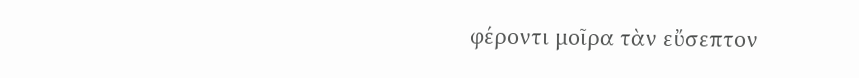φέροντι μοῖρα τὰν εὔσεπτον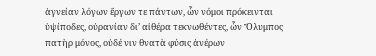ἁγνείαν λόγων ἔργων τε πάντων, ὧν νόμοι πρόκεινται ὑψίποδες, οὐρανίαν διʼ αἰθέρα τεκνωθέντες, ὧν Ὄλυμπος πατὴρ μόνος, οὐδέ νιν θνατὰ φύσις ἀνέρων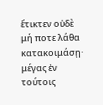ἔτικτεν οὐδὲ μή ποτε λάθα κατακοιμάσῃ· μέγας ἐν τούτοις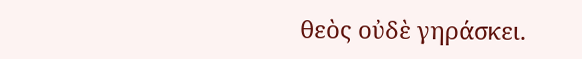θεὸς οὐδὲ γηράσκει.